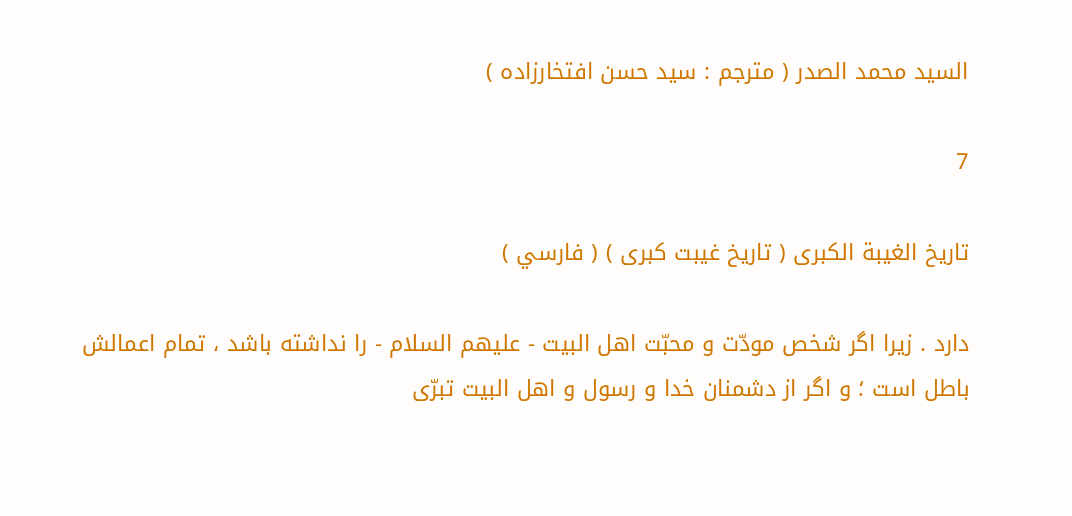السيد محمد الصدر ( مترجم : سيد حسن افتخارزاده )

7

تاريخ الغيبة الكبرى ( تاريخ غيبت كبرى ) ( فارسي )

دارد . زيرا اگر شخص مودّت و محبّت اهل البيت - عليهم السلام - را نداشته باشد ، تمام اعمالش باطل است ؛ و اگر از دشمنان خدا و رسول و اهل البيت تبرّى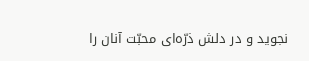نجويد و در دلش ذرّه‌اى محبّت آنان را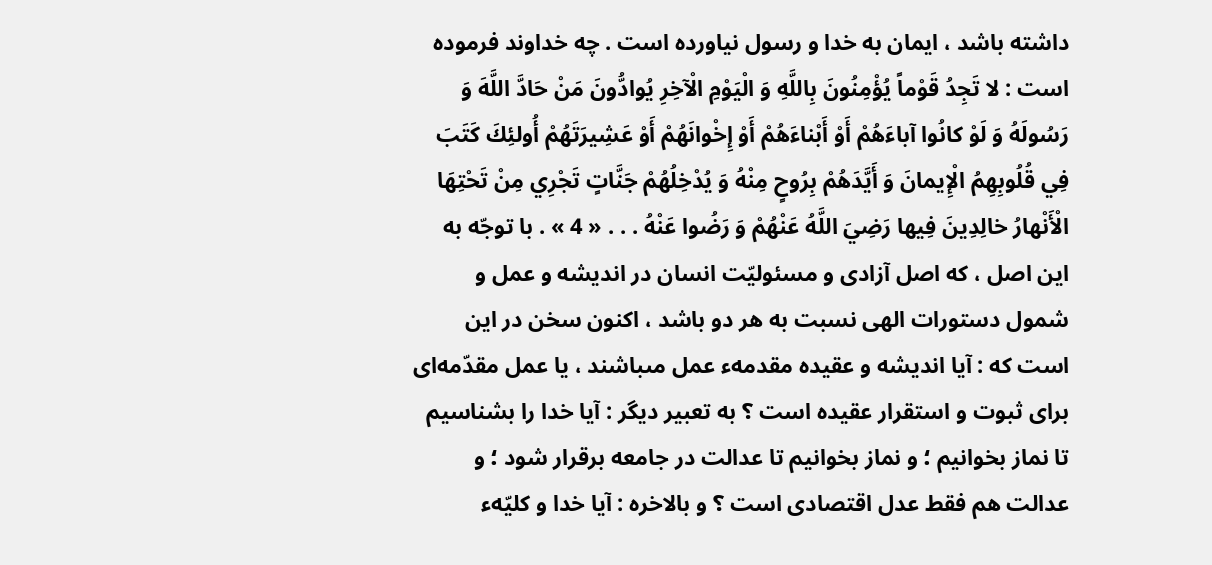داشته باشد ، ايمان به خدا و رسول نياورده است . چه خداوند فرموده است : لا تَجِدُ قَوْماً يُؤْمِنُونَ بِاللَّهِ وَ الْيَوْمِ الْآخِرِ يُوادُّونَ مَنْ حَادَّ اللَّهَ وَ رَسُولَهُ وَ لَوْ كانُوا آباءَهُمْ أَوْ أَبْناءَهُمْ أَوْ إِخْوانَهُمْ أَوْ عَشِيرَتَهُمْ أُولئِكَ كَتَبَ فِي قُلُوبِهِمُ الْإِيمانَ وَ أَيَّدَهُمْ بِرُوحٍ مِنْهُ وَ يُدْخِلُهُمْ جَنَّاتٍ تَجْرِي مِنْ تَحْتِهَا الْأَنْهارُ خالِدِينَ فِيها رَضِيَ اللَّهُ عَنْهُمْ وَ رَضُوا عَنْهُ . . . « 4 » . با توجّه به اين اصل ، كه اصل آزادى و مسئوليّت انسان در انديشه و عمل و شمول دستورات الهى نسبت به هر دو باشد ، اكنون سخن در اين است كه : آيا انديشه و عقيده مقدمهء عمل مىباشند ، يا عمل مقدّمه‌اى براى ثبوت و استقرار عقيده است ؟ به تعبير ديگر : آيا خدا را بشناسيم تا نماز بخوانيم ؛ و نماز بخوانيم تا عدالت در جامعه برقرار شود ؛ و عدالت هم فقط عدل اقتصادى است ؟ و بالاخره : آيا خدا و كليّهء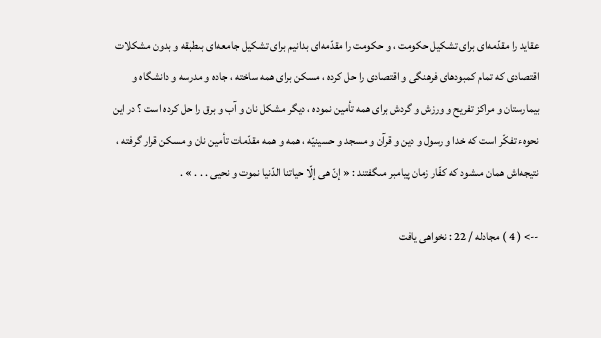عقايد را مقدّمه‌اى براى تشكيل حكومت ، و حكومت را مقدّمه‌اى بدانيم براى تشكيل جامعه‌اى بىطبقه و بدون مشكلات اقتصادى كه تمام كمبودهاى فرهنگى و اقتصادى را حل كرده ، مسكن براى همه ساخته ، جاده و مدرسه و دانشگاه و بيمارستان و مراكز تفريح و ورزش و گردش براى همه تأمين نموده ، ديگر مشكل نان و آب و برق را حل كرده است ؟ در اين نحوهء تفكّر است كه خدا و رسول و دين و قرآن و مسجد و حسينيّه ، همه و همه مقدّمات تأمين نان و مسكن قرار گرفته ، نتيجه‌اش همان مىشود كه كفّار زمان پيامبر مىگفتند : « إنّ هى إلّا حياتنا الدّنيا نموت و نحيى . . . » .

--> ( 4 ) مجادله / 22 : نخواهى يافت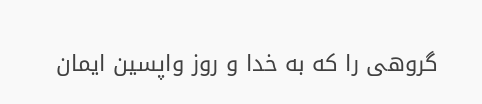گروهى را كه به خدا و روز واپسين ايمان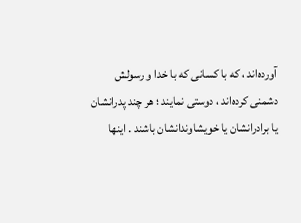آورده‌اند ، كه با كسانى كه با خدا و رسولش دشمنى كرده‌اند ، دوستى نمايند ؛ هر چند پدرانشان يا برادرانشان يا خويشاوندانشان باشند . اينها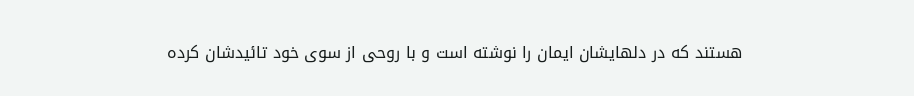هستند كه در دلهايشان ايمان را نوشته است و با روحى از سوى خود تائيدشان كرده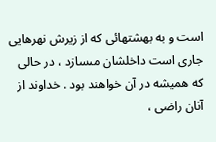است و به بهشتهائى كه از زيرش نهرهايى جارى است داخلشان مىسازد ، در حالى كه هميشه در آن خواهند بود . خداوند از آنان راضى ،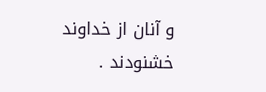و آنان از خداوند خشنودند .